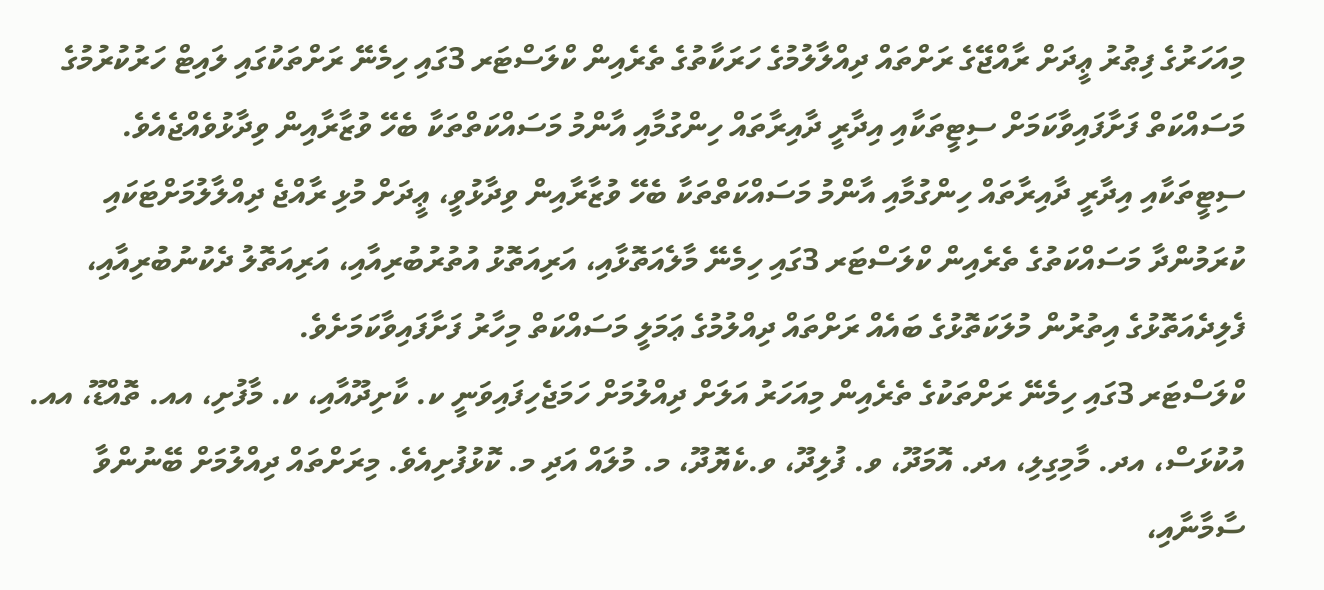މިއަހަރުގެ ފިޠުރު ޢީދަށް ރާއްޖޭގެ ރަށްތައް ދިއްލާލުމުގެ ހަރަކާތުގެ ތެރެއިން ކްލަސްޓަރ 3ގައި ހިމެނޭ ރަށްތަކުގައި ލައިޓް ހަރުކުރުމުގެ މަސައްކަތް ފަށާފައިވާކަމަށް ސިޓީތަކާއި އިދާރީ ދާއިރާތައް ހިންގުމާއި އާންމު މަސައްކަތްތަކާ ބެހޭ ވުޒާރާއިން ވިދާޅުވެއްޖެއެވެ.
ސިޓީތަކާއި އިދާރީ ދާއިރާތައް ހިންގުމާއި އާންމު މަސައްކަތްތަކާ ބެހޭ ވުޒާރާއިން ވިދާޅުވީ، ޢީދަށް މުޅި ރާއްޖެ ދިއްލާލުމަށްޓަކައި ކުރަމުންދާ މަސައްކަތުގެ ތެރެއިން ކްލަސްޓަރ 3ގައި ހިމެނޭ މާލެއަތޮޅާއި، އަރިއަތޮޅު އުތުރުބުރިއާއި، އަރިއަތޮލު ދެކުނުބުރިއާއި، ފެލިދެއަތޮޅުގެ އިތުރުން މުލަކަތޮޅުގެ ބައެއް ރަށްތައް ދިއްލުމުގެ ޢަމަލީ މަސައްކަތް މިހާރު ފަށާފައިވާކަމަށެވެ.
ކްލަސްޓަރ 3ގައި ހިމެނޭ ރަށްތަކުގެ ތެރެއިން މިއަހަރު އަލަށް ދިއްލުމަށް ހަމަޖެހިފައިވަނީ ކ. ކާށިދޫއާއި، ކ. މާފުށި، އއ. ތޮއްޑޫ، އއ. އުކުޅަސް، އދ. މާމިގިލި، އދ. އޮމަދޫ، ވ. ފުލިދޫ، ވ.ކެޔޮދޫ، މ. މުލައް އަދި މ. ކޮޅުފުށިއެވެ. މިރަށްތައް ދިއްލުމަށް ބޭނުންވާ ސާމާނާއި،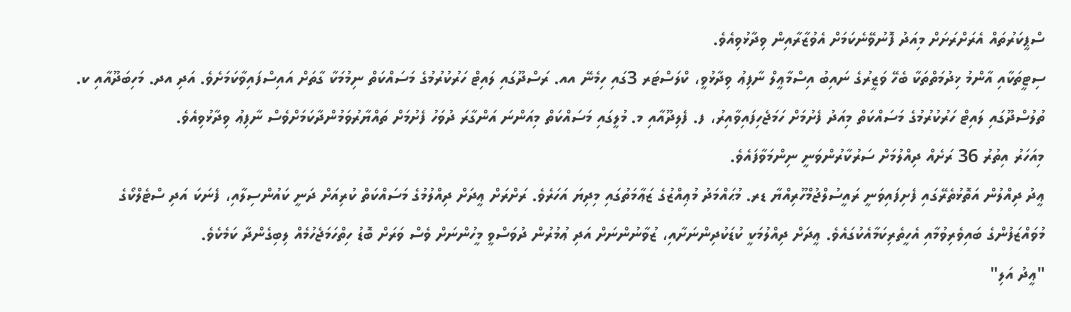ސްޕީކަރުތައް އެރަށްރަށަށް މިއަދު ފޮނުވޭނެކަމަށް އެވުޒާރާއިން ވިދާޅުވިއެވެ.
ސިޓީތަކާއި އާންމު ޚިދުމަތްތަކާ ބެހޭ ވަޒީރުގެ ނައިބު އިސްމާޢީލް ނާފިޢު ވިދާޅުވީ، ކްލަސްޓަރ 3ގައި ހިމެނޭ އއ. ރަސްދޫގައި ލައިޓް ހަރުކުރުމުގެ މަސައްކަތް ނިމުމަކާ ގާތަށް އައިސްފައިވާކަމަށެވެ. އަދި އދ. މަހިބަދޫއާއި ކ. ތުލުސްދޫގައި ލައިޓް ހަރުކުރުމުގެ މަސައްކަތް މިއަދު ފެށުމަށް ހަމަޖެހިފައިވާއިރު، ފ. ފެލިދޫއާއި މ. މުލީގައި މަސައްކަތް މިއަންނަ އަންގާރަ ދުވަހު ފެށުމަށް ތައްޔާރުވަމުންދާކަމަށްވެސް ނާފިޢު ވިދާޅުވިއެވެ.
މިއަހަރު އިތުރު 36 ރަށެއް ދިއްލުމަށް ސަރުކާރުންވަނީ ނިންމަވާފައެވެ.
ޢީދު ދިއްލުން އަތޮޅުތެރޭގައި ފެށިފައިވަނީ ރައީސުލްޖުމްހޫރިއްޔާ ޑރ. މުޙައްމަދު މުޢިއްޒުގެ ޒަޢާމަތުގައި މިދިޔަ އަހަރެވެ. ރަށްރަށް ޢީދަށް ދިއްލުމުގެ މަސައްކަތް ކުރިއަށް ދަނީ ކައުންސިލާއި، ފެނަކަ އަދި ސްޓެލްކޯގެ މުވައްޒަފުންގެ ބައިވެރިވުމާއި އެހީތެރިކަމާއެކުގައެވެ. ޢީދަށް ދިއްލުމަކީ ކުޑަކުދިންނަށާއި، ޒުވާނުންނަށް އަދި ޢުމުރުން ދުވަސްވީ މީހުންނަށް ވެސް ވަރަށް ބޮޑު ހިތްހަމަޖެހުމެއް ލިބިގެންދާ ކަމެކެވެ.
"ޢީދު އަލި"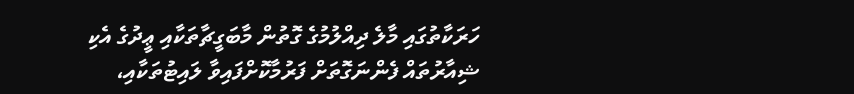ހަރަކާތުގައި މާލެ ދިއްލުމުގެ ގޮތުން މާބަގީޗާތަކާއި ޢީދުގެ އެކި ޝިއާރުތައް ފެންނަގޮތަށް ފަރުމާކޮށްފައިވާ ލައިޓުތަކާއި،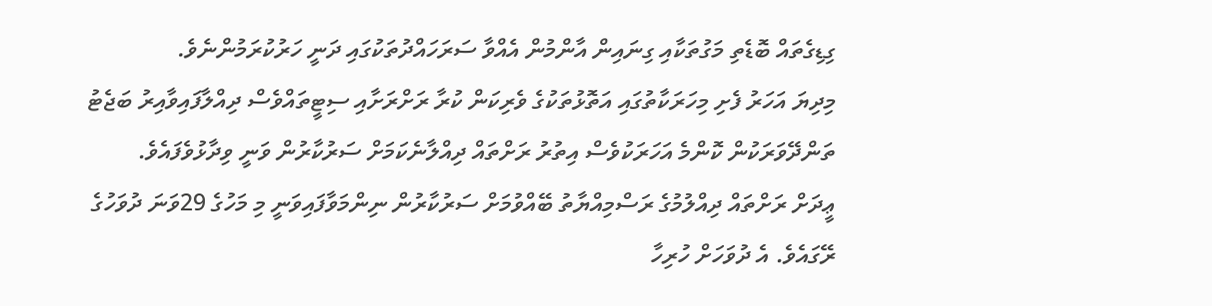ގިޑިގެތައް ބޮޑެތި މަގުތަކާއި ގިނައިން އާންމުން އެއްވާ ސަރަހައްދުތަކުގައި ދަނީ ހަރުކުރަމުންނެވެ.
މިދިޔަ އަހަރު ފެށި މިހަރަކާތުގައި އަތޮޅުތަކުގެ ވެރިކަން ކުރާ ރަށްރަށާއި ސިޓީތައްވެސް ދިއްލާފައިވާއިރު ބަޖެޓު ތަންދޭވަރަކުން ކޮންމެ އަހަރަކުވެސް އިތުރު ރަށްތައް ދިއްލާނެކަމަށް ސަރުކާރުން ވަނީ ވިދާޅުވެފައެވެ.
ޢީދަށް ރަށްތައް ދިއްލުމުގެ ރަސްމިއްޔާތު ބޭއްވުމަށް ސަރުކާރުން ނިންމަވާފައިވަނީ މި މަހުގެ 29ވަނަ ދުވަހުގެ ރޭގައެވެ. އެ ދުވަހަށް ހުރިހާ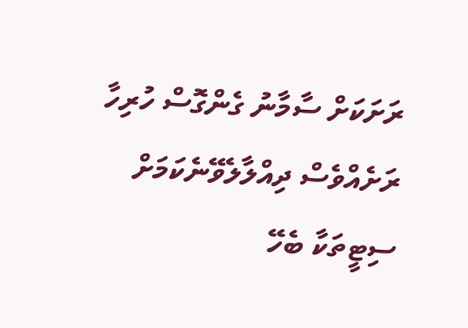ރަށަކަށް ސާމާނު ގެންގޮސް ހުރިހާ ރަށެއްވެސް ދިއްލާލެވޭނެކަމަށް ސިޓީތަކާ ބެހޭ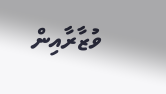ވުޒާރާއިން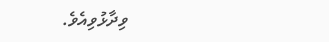ވިދާޅުވިއެވެ.